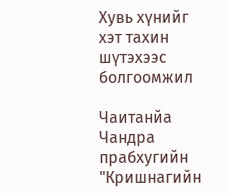Хувь хүнийг хэт тахин шүтэхээс болгоомжил

Чаитанйа Чандра прабхугийн "Кришнагийн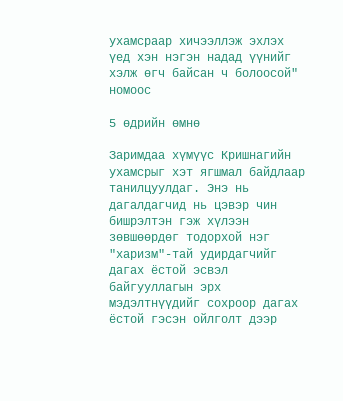ухамсраар хичээллэж эхлэх үед хэн нэгэн надад үүнийг хэлж өгч байсан ч болоосой" номоос

5 өдрийн өмнө

Заримдаа хүмүүс Кришнагийн ухамсрыг хэт ягшмал байдлаар танилцуулдаг. Энэ нь дагалдагчид нь цэвэр чин бишрэлтэн гэж хүлээн зөвшөөрдөг тодорхой нэг "харизм"-тай удирдагчийг дагах ёстой эсвэл байгууллагын эрх мэдэлтнүүдийг сохроор дагах ёстой гэсэн ойлголт дээр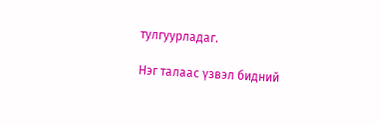тулгуурладаг.

Нэг талаас үзвэл бидний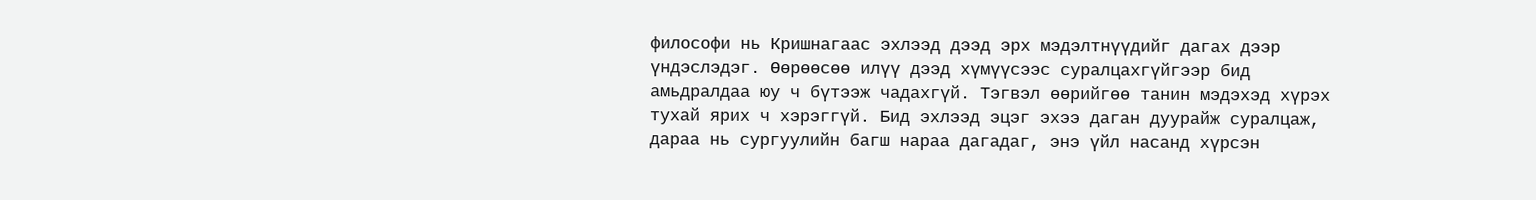философи нь Кришнагаас эхлээд дээд эрх мэдэлтнүүдийг дагах дээр үндэслэдэг. Өөрөөсөө илүү дээд хүмүүсээс суралцахгүйгээр бид амьдралдаа юу ч бүтээж чадахгүй. Тэгвэл өөрийгөө танин мэдэхэд хүрэх тухай ярих ч хэрэггүй. Бид эхлээд эцэг эхээ даган дуурайж суралцаж, дараа нь сургуулийн багш нараа дагадаг, энэ үйл насанд хүрсэн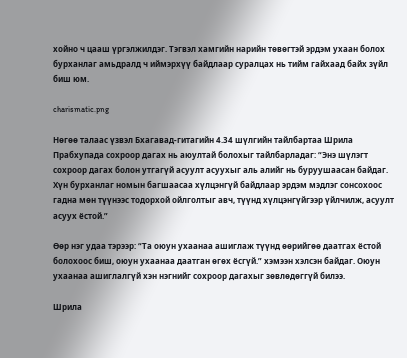хойно ч цааш үргэлжилдэг. Тэгвэл хамгийн нарийн төвөгтэй эрдэм ухаан болох бурханлаг амьдралд ч иймэрхүү байдлаар суралцах нь тийм гайхаад байх зүйл биш юм.

charismatic.png

Нөгөө талаас үзвэл Бхагавад-гитагийн 4.34 шүлгийн тайлбартаа Шрила Прабхупада сохроор дагах нь аюултай болохыг тайлбарладаг: “Энэ шүлэгт сохроор дагах болон утгагүй асуулт асуухыг аль алийг нь буруушаасан байдаг. Хүн бурханлаг номын багшаасаа хүлцэнгүй байдлаар эрдэм мэдлэг сонсохоос гадна мөн түүнээс тодорхой ойлголтыг авч, түүнд хүлцэнгүйгээр үйлчилж, асуулт асуух ёстой.”

Өөр нэг удаа тэрээр: “Та оюун ухаанаа ашиглаж түүнд өөрийгөө даатгах ёстой болохоос биш, оюун ухаанаа даатган өгөх ёсгүй.” хэмээн хэлсэн байдаг. Оюун ухаанаа ашиглалгүй хэн нэгнийг сохроор дагахыг зөвлөдөггүй билээ.

Шрила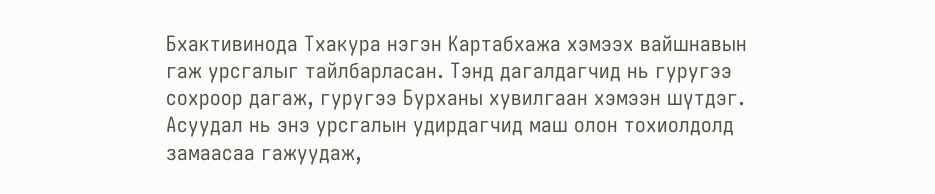Бхактивинода Тхакура нэгэн Картабхажа хэмээх вайшнавын гаж урсгалыг тайлбарласан. Тэнд дагалдагчид нь гуругээ сохроор дагаж, гуругээ Бурханы хувилгаан хэмээн шүтдэг. Асуудал нь энэ урсгалын удирдагчид маш олон тохиолдолд замаасаа гажуудаж,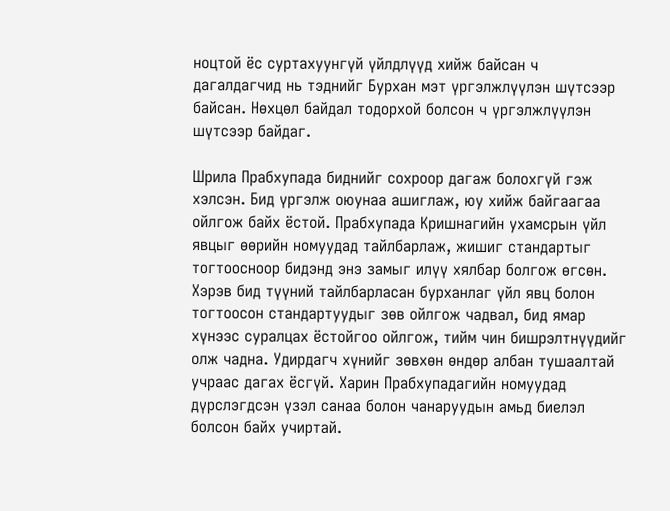ноцтой ёс суртахуунгүй үйлдлүүд хийж байсан ч дагалдагчид нь тэднийг Бурхан мэт үргэлжлүүлэн шүтсээр байсан. Нөхцөл байдал тодорхой болсон ч үргэлжлүүлэн шүтсээр байдаг.

Шрила Прабхупада биднийг сохроор дагаж болохгүй гэж хэлсэн. Бид үргэлж оюунаа ашиглаж, юу хийж байгаагаа ойлгож байх ёстой. Прабхупада Кришнагийн ухамсрын үйл явцыг өөрийн номуудад тайлбарлаж, жишиг стандартыг тогтоосноор бидэнд энэ замыг илүү хялбар болгож өгсөн. Хэрэв бид түүний тайлбарласан бурханлаг үйл явц болон тогтоосон стандартуудыг зөв ойлгож чадвал, бид ямар хүнээс суралцах ёстойгоо ойлгож, тийм чин бишрэлтнүүдийг олж чадна. Удирдагч хүнийг зөвхөн өндөр албан тушаалтай учраас дагах ёсгүй. Харин Прабхупадагийн номуудад дүрслэгдсэн үзэл санаа болон чанаруудын амьд биелэл болсон байх учиртай.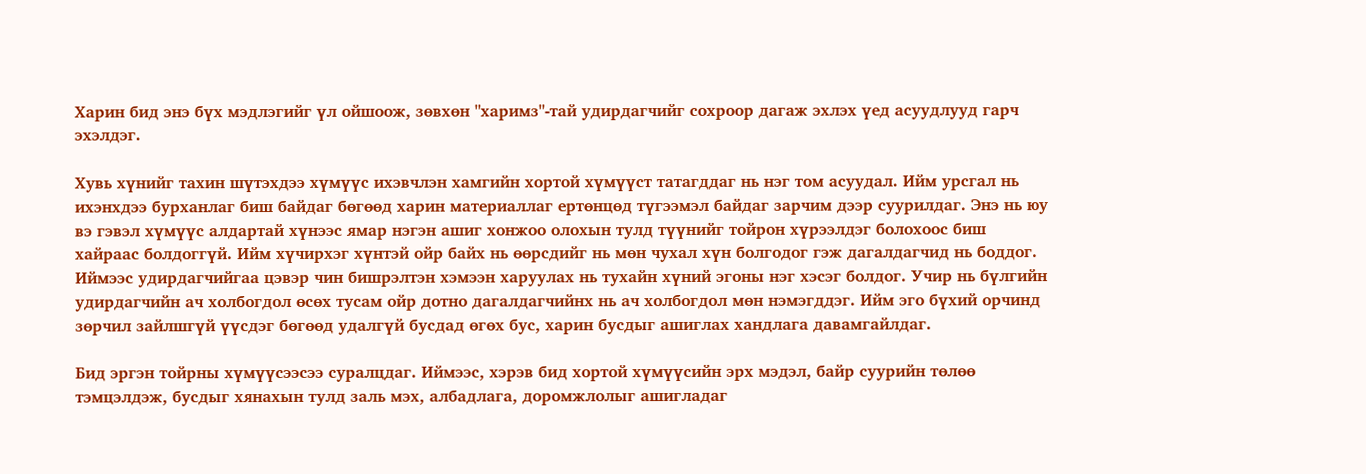Харин бид энэ бүх мэдлэгийг үл ойшоож, зөвхөн "харимз"-тай удирдагчийг сохроор дагаж эхлэх үед асуудлууд гарч эхэлдэг.

Хувь хүнийг тахин шүтэхдээ хүмүүс ихэвчлэн хамгийн хортой хүмүүст татагддаг нь нэг том асуудал. Ийм урсгал нь ихэнхдээ бурханлаг биш байдаг бөгөөд харин материаллаг ертөнцөд түгээмэл байдаг зарчим дээр суурилдаг. Энэ нь юу вэ гэвэл хүмүүс алдартай хүнээс ямар нэгэн ашиг хонжоо олохын тулд түүнийг тойрон хүрээлдэг болохоос биш хайраас болдоггүй. Ийм хүчирхэг хүнтэй ойр байх нь өөрсдийг нь мөн чухал хүн болгодог гэж дагалдагчид нь боддог. Иймээс удирдагчийгаа цэвэр чин бишрэлтэн хэмээн харуулах нь тухайн хүний эгоны нэг хэсэг болдог. Учир нь бүлгийн удирдагчийн ач холбогдол өсөх тусам ойр дотно дагалдагчийнх нь ач холбогдол мөн нэмэгддэг. Ийм эго бүхий орчинд зөрчил зайлшгүй үүсдэг бөгөөд удалгүй бусдад өгөх бус, харин бусдыг ашиглах хандлага давамгайлдаг.

Бид эргэн тойрны хүмүүсээсээ суралцдаг. Иймээс, хэрэв бид хортой хүмүүсийн эрх мэдэл, байр суурийн төлөө тэмцэлдэж, бусдыг хянахын тулд заль мэх, албадлага, доромжлолыг ашигладаг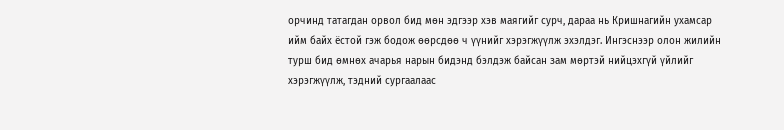орчинд татагдан орвол бид мөн эдгээр хэв маягийг сурч, дараа нь Кришнагийн ухамсар ийм байх ёстой гэж бодож өөрсдөө ч үүнийг хэрэгжүүлж эхэлдэг. Ингэснээр олон жилийн турш бид өмнөх ачарья нарын бидэнд бэлдэж байсан зам мөртэй нийцэхгүй үйлийг хэрэгжүүлж, тэдний сургаалаас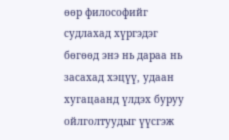өөр философийг судлахад хүргэдэг бөгөөд энэ нь дараа нь засахад хэцүү, удаан хугацаанд үлдэх буруу ойлголтуудыг үүсгэж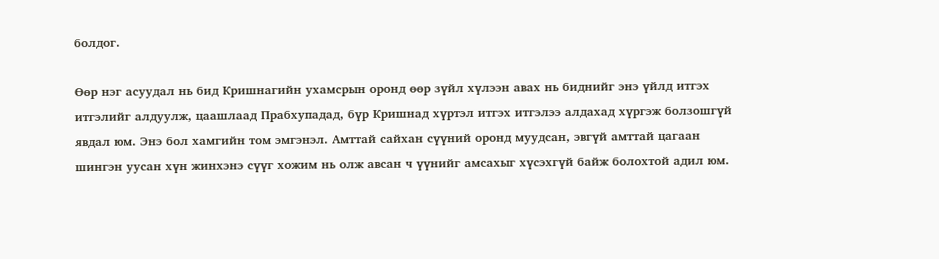болдог.

Өөр нэг асуудал нь бид Кришнагийн ухамсрын оронд өөр зүйл хүлээн авах нь биднийг энэ үйлд итгэх итгэлийг алдуулж, цаашлаад Прабхупадад, бүр Кришнад хүртэл итгэх итгэлээ алдахад хүргэж болзошгүй явдал юм. Энэ бол хамгийн том эмгэнэл. Амттай сайхан сүүний оронд муудсан, эвгүй амттай цагаан шингэн уусан хүн жинхэнэ сүүг хожим нь олж авсан ч үүнийг амсахыг хүсэхгүй байж болохтой адил юм.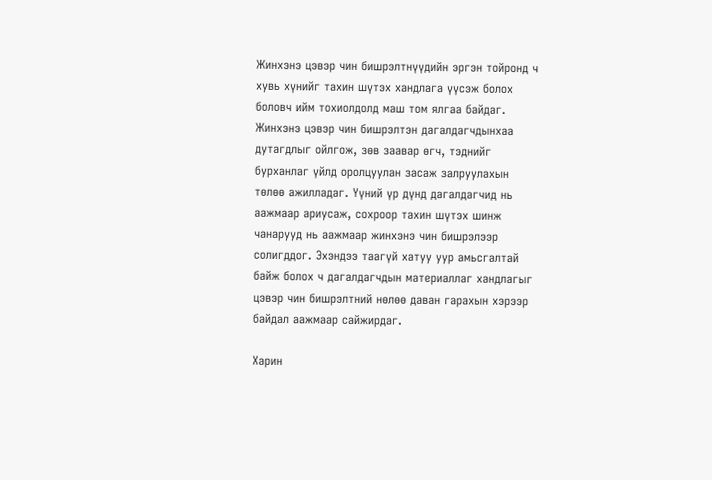Жинхэнэ цэвэр чин бишрэлтнүүдийн эргэн тойронд ч хувь хүнийг тахин шүтэх хандлага үүсэж болох боловч ийм тохиолдолд маш том ялгаа байдаг. Жинхэнэ цэвэр чин бишрэлтэн дагалдагчдынхаа дутагдлыг ойлгож, зөв заавар өгч, тэднийг бурханлаг үйлд оролцуулан засаж залруулахын төлөө ажилладаг. Үүний үр дүнд дагалдагчид нь аажмаар ариусаж, сохроор тахин шүтэх шинж чанарууд нь аажмаар жинхэнэ чин бишрэлээр солигддог. Эхэндээ таагүй хатуу уур амьсгалтай байж болох ч дагалдагчдын материаллаг хандлагыг цэвэр чин бишрэлтний нөлөө даван гарахын хэрээр байдал аажмаар сайжирдаг.

Харин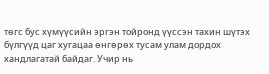төгс бус хүмүүсийн эргэн тойронд үүссэн тахин шүтэх бүлгүүд цаг хугацаа өнгөрөх тусам улам дордох хандлагатай байдаг. Учир нь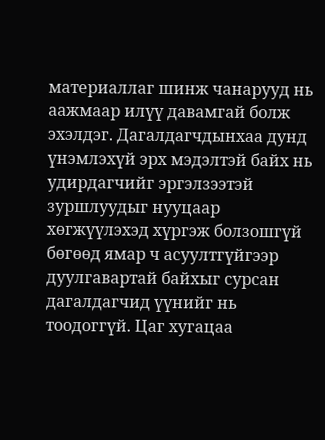материаллаг шинж чанарууд нь аажмаар илүү давамгай болж эхэлдэг. Дагалдагчдынхаа дунд үнэмлэхүй эрх мэдэлтэй байх нь удирдагчийг эргэлзээтэй зуршлуудыг нууцаар хөгжүүлэхэд хүргэж болзошгүй бөгөөд ямар ч асуултгүйгээр дуулгавартай байхыг сурсан дагалдагчид үүнийг нь тоодоггүй. Цаг хугацаа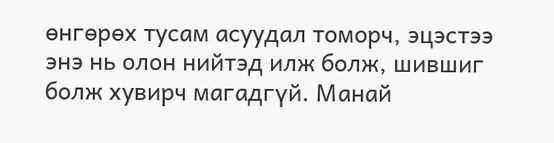өнгөрөх тусам асуудал томорч, эцэстээ энэ нь олон нийтэд илж болж, шившиг болж хувирч магадгүй. Манай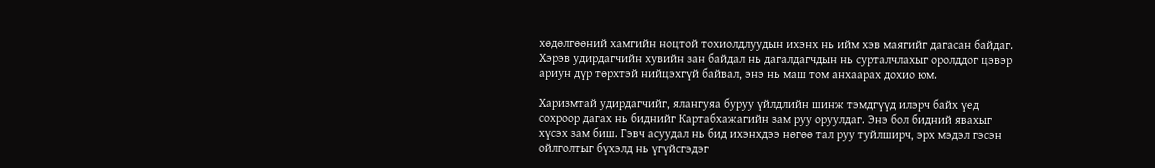хөдөлгөөний хамгийн ноцтой тохиолдлуудын ихэнх нь ийм хэв маягийг дагасан байдаг. Хэрэв удирдагчийн хувийн зан байдал нь дагалдагчдын нь сурталчлахыг оролддог цэвэр ариун дүр төрхтэй нийцэхгүй байвал, энэ нь маш том анхаарах дохио юм.

Харизмтай удирдагчийг, ялангуяа буруу үйлдлийн шинж тэмдгүүд илэрч байх үед сохроор дагах нь биднийг Картабхажагийн зам руу оруулдаг. Энэ бол бидний явахыг хүсэх зам биш. Гэвч асуудал нь бид ихэнхдээ нөгөө тал руу туйлширч, эрх мэдэл гэсэн ойлголтыг бүхэлд нь үгүйсгэдэг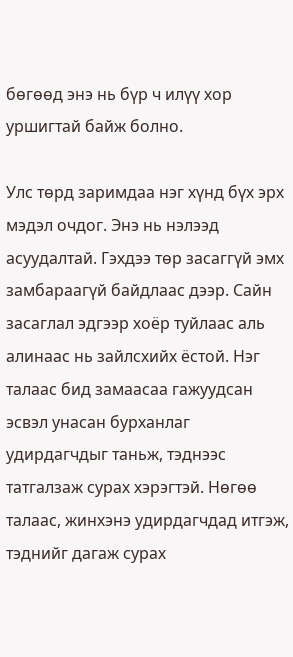бөгөөд энэ нь бүр ч илүү хор уршигтай байж болно.

Улс төрд заримдаа нэг хүнд бүх эрх мэдэл очдог. Энэ нь нэлээд асуудалтай. Гэхдээ төр засаггүй эмх замбараагүй байдлаас дээр. Сайн засаглал эдгээр хоёр туйлаас аль алинаас нь зайлсхийх ёстой. Нэг талаас бид замаасаа гажуудсан эсвэл унасан бурханлаг удирдагчдыг таньж, тэднээс татгалзаж сурах хэрэгтэй. Нөгөө талаас, жинхэнэ удирдагчдад итгэж, тэднийг дагаж сурах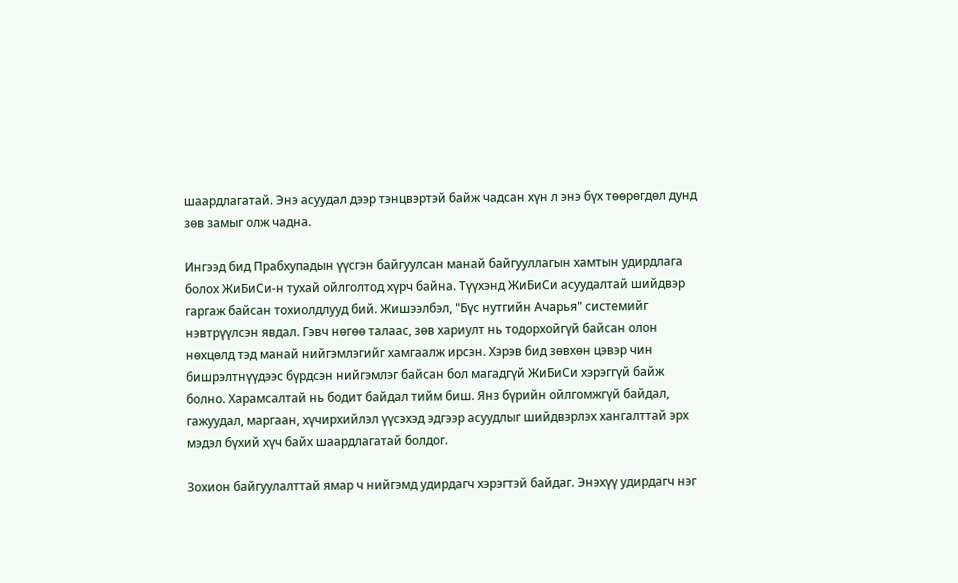шаардлагатай. Энэ асуудал дээр тэнцвэртэй байж чадсан хүн л энэ бүх төөрөгдөл дунд зөв замыг олж чадна.

Ингээд бид Прабхупадын үүсгэн байгуулсан манай байгууллагын хамтын удирдлага болох ЖиБиСи-н тухай ойлголтод хүрч байна. Түүхэнд ЖиБиСи асуудалтай шийдвэр гаргаж байсан тохиолдлууд бий. Жишээлбэл, "Бүс нутгийн Ачарья" системийг нэвтрүүлсэн явдал. Гэвч нөгөө талаас, зөв хариулт нь тодорхойгүй байсан олон нөхцөлд тэд манай нийгэмлэгийг хамгаалж ирсэн. Хэрэв бид зөвхөн цэвэр чин бишрэлтнүүдээс бүрдсэн нийгэмлэг байсан бол магадгүй ЖиБиСи хэрэггүй байж болно. Харамсалтай нь бодит байдал тийм биш. Янз бүрийн ойлгомжгүй байдал, гажуудал, маргаан, хүчирхийлэл үүсэхэд эдгээр асуудлыг шийдвэрлэх хангалттай эрх мэдэл бүхий хүч байх шаардлагатай болдог.

Зохион байгуулалттай ямар ч нийгэмд удирдагч хэрэгтэй байдаг. Энэхүү удирдагч нэг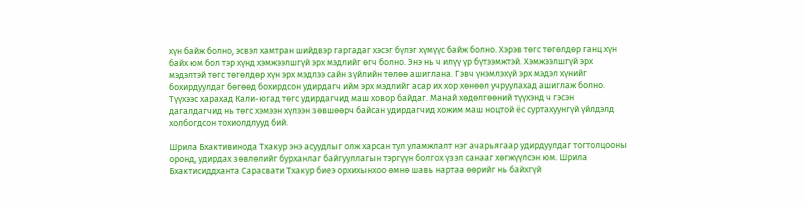хүн байж болно, эсвэл хамтран шийдвэр гаргадаг хэсэг бүлэг хүмүүс байж болно. Хэрэв төгс төгөлдөр ганц хүн байх юм бол тэр хүнд хэмжээлшгүй эрх мэдлийг өгч болно. Энэ нь ч илүү үр бүтээмжтэй. Хэмжээлшгүй эрх мэдэлтэй төгс төгөлдөр хүн эрх мэдлээ сайн зүйлийн төлөө ашиглана. Гэвч үнэмлэхүй эрх мэдэл хүнийг бохирдуулдаг бөгөөд бохирдсон удирдагч ийм эрх мэдлийг асар их хор хөнөөл учруулахад ашиглаж болно. Түүхээс харахад Кали-югад төгс удирдагчид маш ховор байдаг. Манай хөдөлгөөний түүхэнд ч гэсэн дагалдагчид нь төгс хэмээн хүлээн зөвшөөрч байсан удирдагчид хожим маш ноцтой ёс суртахуунгүй үйлдэлд холбогдсон тохиолдлууд бий.

Шрила Бхактивинода Тхакур энэ асуудлыг олж харсан тул уламжлалт нэг ачарьягаар удирдуулдаг тогтолцооны оронд, удирдах зөвлөлийг бурханлаг байгууллагын тэргүүн болгох үзэл санааг хөгжүүлсэн юм. Шрила Бхактисиддханта Сарасвати Тхакур биеэ орхихынхоо өмнө шавь нартаа өөрийг нь байхгүй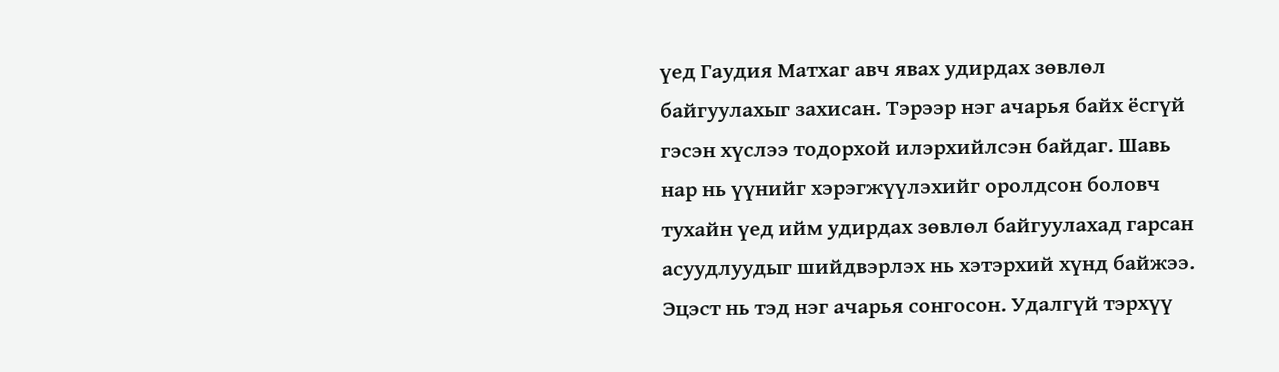үед Гаудия Матхаг авч явах удирдах зөвлөл байгуулахыг захисан. Тэрээр нэг ачарья байх ёсгүй гэсэн хүслээ тодорхой илэрхийлсэн байдаг. Шавь нар нь үүнийг хэрэгжүүлэхийг оролдсон боловч тухайн үед ийм удирдах зөвлөл байгуулахад гарсан асуудлуудыг шийдвэрлэх нь хэтэрхий хүнд байжээ. Эцэст нь тэд нэг ачарья сонгосон. Удалгүй тэрхүү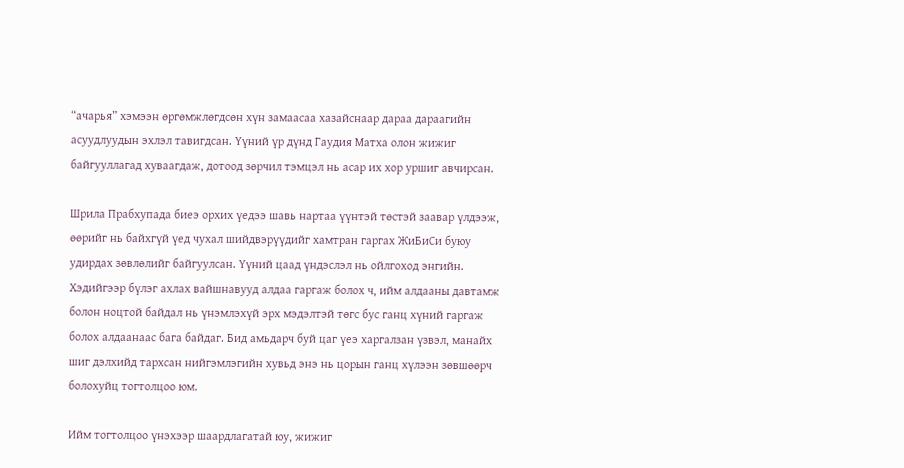“ачарья” хэмээн өргөмжлөгдсөн хүн замаасаа хазайснаар дараа дараагийн асуудлуудын эхлэл тавигдсан. Үүний үр дүнд Гаудия Матха олон жижиг байгууллагад хуваагдаж, дотоод зөрчил тэмцэл нь асар их хор уршиг авчирсан.

Шрила Прабхупада биеэ орхих үедээ шавь нартаа үүнтэй төстэй заавар үлдээж, өөрийг нь байхгүй үед чухал шийдвэрүүдийг хамтран гаргах ЖиБиСи буюу удирдах зөвлөлийг байгуулсан. Үүний цаад үндэслэл нь ойлгоход энгийн. Хэдийгээр бүлэг ахлах вайшнавууд алдаа гаргаж болох ч, ийм алдааны давтамж болон ноцтой байдал нь үнэмлэхүй эрх мэдэлтэй төгс бус ганц хүний гаргаж болох алдаанаас бага байдаг. Бид амьдарч буй цаг үеэ харгалзан үзвэл, манайх шиг дэлхийд тархсан нийгэмлэгийн хувьд энэ нь цорын ганц хүлээн зөвшөөрч болохуйц тогтолцоо юм.

Ийм тогтолцоо үнэхээр шаардлагатай юу, жижиг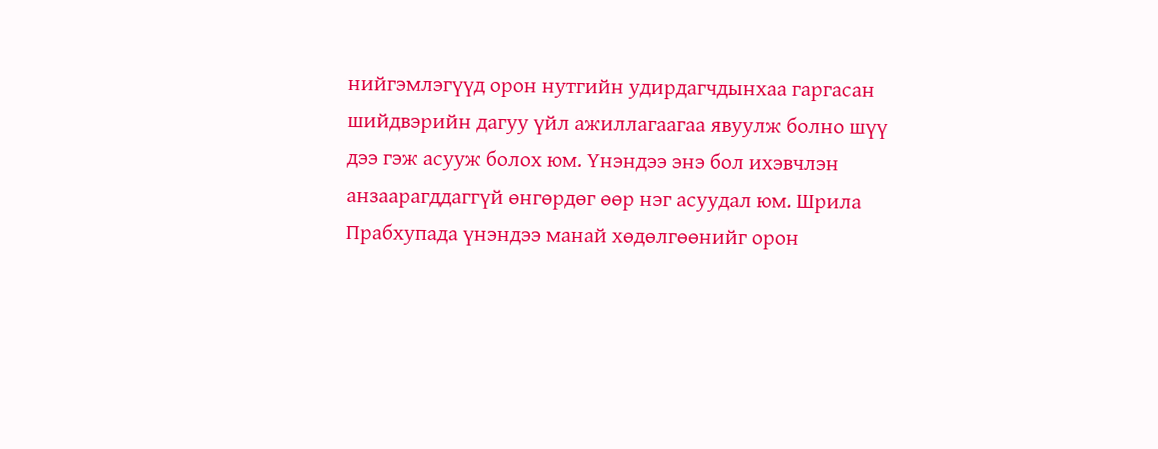нийгэмлэгүүд орон нутгийн удирдагчдынхаа гаргасан шийдвэрийн дагуу үйл ажиллагаагаа явуулж болно шүү дээ гэж асууж болох юм. Үнэндээ энэ бол ихэвчлэн анзаарагддаггүй өнгөрдөг өөр нэг асуудал юм. Шрила Прабхупада үнэндээ манай хөдөлгөөнийг орон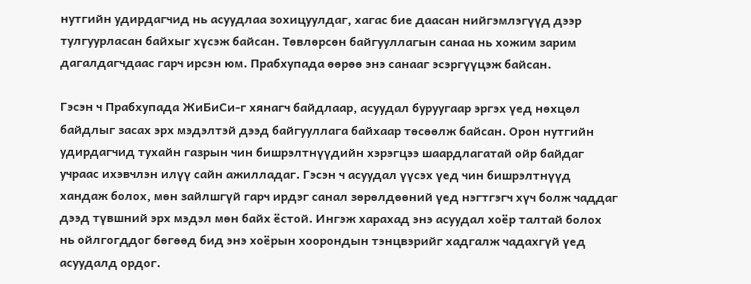нутгийн удирдагчид нь асуудлаа зохицуулдаг, хагас бие даасан нийгэмлэгүүд дээр тулгуурласан байхыг хүсэж байсан. Төвлөрсөн байгууллагын санаа нь хожим зарим дагалдагчдаас гарч ирсэн юм. Прабхупада өөрөө энэ санааг эсэргүүцэж байсан.

Гэсэн ч Прабхупада ЖиБиСи-г хянагч байдлаар, асуудал буруугаар эргэх үед нөхцөл байдлыг засах эрх мэдэлтэй дээд байгууллага байхаар төсөөлж байсан. Орон нутгийн удирдагчид тухайн газрын чин бишрэлтнүүдийн хэрэгцээ шаардлагатай ойр байдаг учраас ихэвчлэн илүү сайн ажилладаг. Гэсэн ч асуудал үүсэх үед чин бишрэлтнүүд хандаж болох, мөн зайлшгүй гарч ирдэг санал зөрөлдөөний үед нэгтгэгч хүч болж чаддаг дээд түвшний эрх мэдэл мөн байх ёстой. Ингэж харахад энэ асуудал хоёр талтай болох нь ойлгогддог бөгөөд бид энэ хоёрын хоорондын тэнцвэрийг хадгалж чадахгүй үед асуудалд ордог.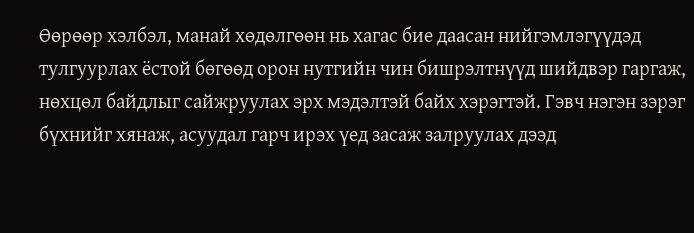Өөрөөр хэлбэл, манай хөдөлгөөн нь хагас бие даасан нийгэмлэгүүдэд тулгуурлах ёстой бөгөөд орон нутгийн чин бишрэлтнүүд шийдвэр гаргаж, нөхцөл байдлыг сайжруулах эрх мэдэлтэй байх хэрэгтэй. Гэвч нэгэн зэрэг бүхнийг хянаж, асуудал гарч ирэх үед засаж залруулах дээд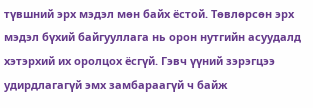түвшний эрх мэдэл мөн байх ёстой. Төвлөрсөн эрх мэдэл бүхий байгууллага нь орон нутгийн асуудалд хэтэрхий их оролцох ёсгүй. Гэвч үүний зэрэгцээ удирдлагагүй эмх замбараагүй ч байж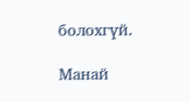болохгүй.

Манай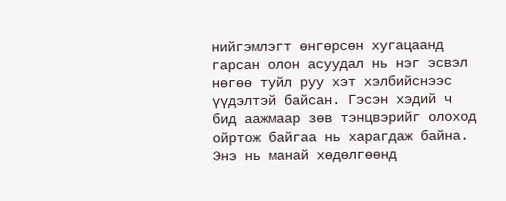нийгэмлэгт өнгөрсөн хугацаанд гарсан олон асуудал нь нэг эсвэл нөгөө туйл руу хэт хэлбийснээс үүдэлтэй байсан. Гэсэн хэдий ч бид аажмаар зөв тэнцвэрийг олоход ойртож байгаа нь харагдаж байна. Энэ нь манай хөдөлгөөнд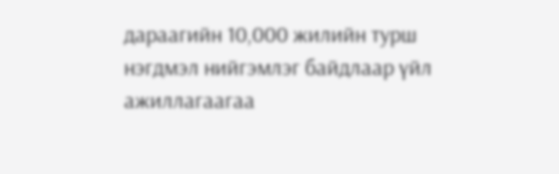дараагийн 10,000 жилийн турш нэгдмэл нийгэмлэг байдлаар үйл ажиллагаагаа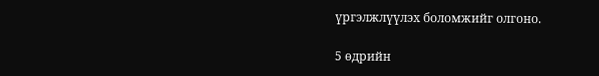үргэлжлүүлэх боломжийг олгоно.

5 өдрийн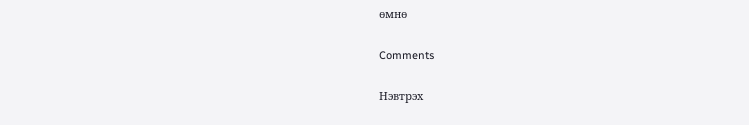өмнө

Comments

Нэвтрэх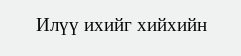Илүү ихийг хийхийн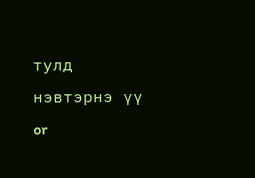тулд нэвтэрнэ үү
or